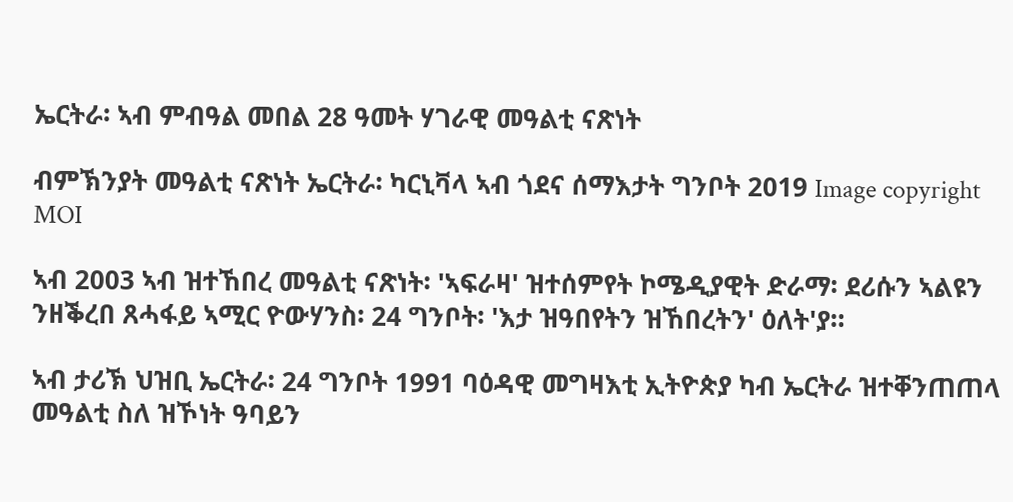ኤርትራ፡ ኣብ ምብዓል መበል 28 ዓመት ሃገራዊ መዓልቲ ናጽነት

ብምኽንያት መዓልቲ ናጽነት ኤርትራ፡ ካርኒቫላ ኣብ ጎደና ሰማእታት ግንቦት 2019 Image copyright MOI

ኣብ 2003 ኣብ ዝተኸበረ መዓልቲ ናጽነት፡ 'ኣፍራዛ' ዝተሰምየት ኮሜዲያዊት ድራማ፡ ደሪሱን ኣልዩን ንዘቕረበ ጸሓፋይ ኣሚር ዮውሃንስ፡ 24 ግንቦት፡ 'እታ ዝዓበየትን ዝኸበረትን' ዕለት'ያ።

ኣብ ታሪኽ ህዝቢ ኤርትራ፡ 24 ግንቦት 1991 ባዕዳዊ መግዛእቲ ኢትዮጵያ ካብ ኤርትራ ዝተቐንጠጠላ መዓልቲ ስለ ዝኾነት ዓባይን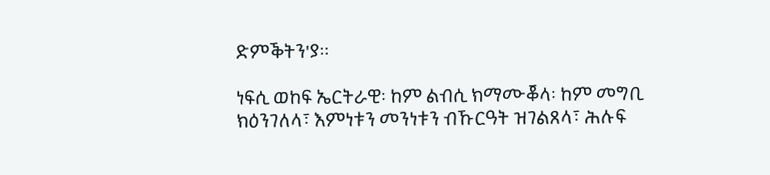ድምቕትን'ያ።

ነፍሲ ወከፍ ኤርትራዊ፡ ከም ልብሲ ክማሙቖላ፡ ከም መግቢ ክዕንገለላ፣ እምነቱን መንነቱን ብኹርዓት ዝገልጸላ፣ ሕሉፍ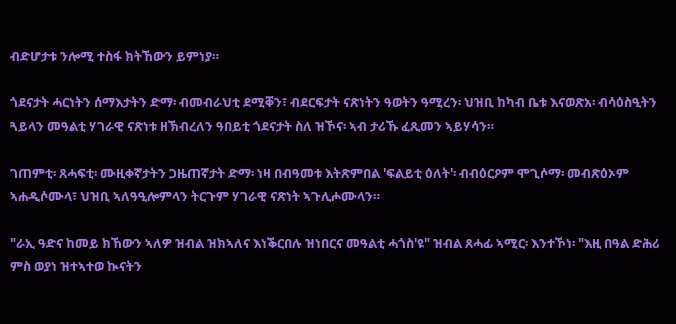ብድሆታቱ ንሎሚ ተስፋ ክትኸውን ይምነያ።

ጎደናታት ሓርነትን ሰማእታትን ድማ፡ ብመብራህቲ ደሚቐን፣ ብደርፍታት ናጽነትን ዓወትን ዓሚረን፡ ህዝቢ ከካብ ቤቱ እናወጽአ፡ ብሳዕስዒትን ጓይላን መዓልቲ ሃገራዊ ናጽነቱ ዘኽብረለን ዓበይቲ ጎደናታት ስለ ዝኾና፡ ኣብ ታሪኹ ፈጺመን ኣይሃሳን።

ገጠምቲ፡ ጸሓፍቲ፡ ሙዚቀኛታትን ጋዜጠኛታት ድማ፡ ነዛ በብዓመቱ እትጽምበል 'ፍልይቲ ዕለት'፡ ብብዕርዖም ሞጊሶማ፡ መብጽዕኦም ኣሐዲሶሙላ፣ ህዝቢ ኣለዓዒሎምላን ትርጉም ሃገራዊ ናጽነት ኣጉሊሖሙላን።

"ራኢ ዓድና ከመይ ክኸውን ኣለዎ ዝብል ዝክኣለና እነቕርበሉ ዝነበርና መዓልቲ ሓጎስ'ዩ" ዝብል ጸሓፊ ኣሚር፡ እንተኾነ፡ "እዚ በዓል ድሕሪ ምስ ወያነ ዝተኣተወ ኲናትን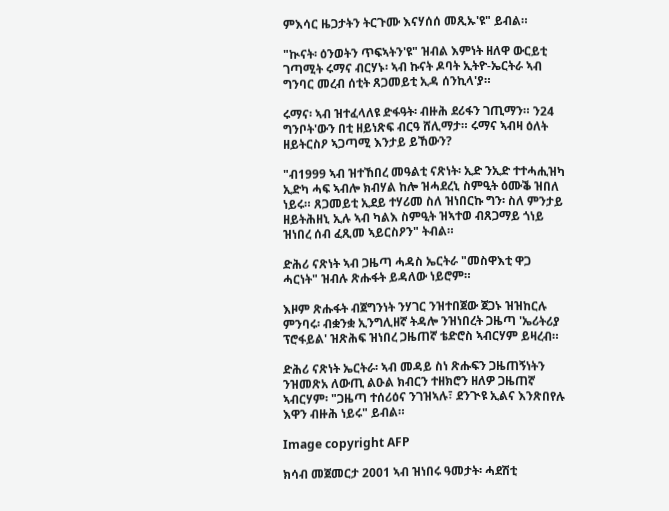ምእሳር ዜጋታትን ትርጉሙ እናሃሰሰ መጺኡ'ዩ" ይብል።

"ኲናት፡ ዕንወትን ጥፍኣትን'ዩ" ዝብል እምነት ዘለዋ ውርይቲ ገጣሚት ሩማና ብርሃኑ፡ ኣብ ኩናት ዶባት ኢትዮ-ኤርትራ ኣብ ግንባር መረብ ሰቲት ጸጋመይቲ ኢዳ ሰንኪላ'ያ።

ሩማና፡ ኣብ ዝተፈላለዩ ድፋዓት፡ ብዙሕ ደሪፋን ገጢማን። ን24 ግንቦት'ውን በቲ ዘይነጽፍ ብርዓ ሸሊማታ። ሩማና ኣብዛ ዕለት ዘይትርስዖ ኣጋጣሚ እንታይ ይኸውን?

"ብ1999 ኣብ ዝተኸበረ መዓልቲ ናጽነት፡ ኢድ ንኢድ ተተሓሒዝካ ኢድካ ሓፍ ኣብሎ ክብሃል ከሎ ዝሓደረኒ ስምዒት ዕሙቕ ዝበለ ነይሩ። ጸጋመይቲ ኢደይ ተሃሪመ ስለ ዝነበርኩ ግን፡ ስለ ምንታይ ዘይትሕዘኒ ኢሉ ኣብ ካልእ ስምዒት ዝኣተወ ብጸጋማይ ጎነይ ዝነበረ ሰብ ፈጺመ ኣይርስዖን" ትብል።

ድሕሪ ናጽነት ኣብ ጋዜጣ ሓዳስ ኤርትራ "መስዋእቲ ዋጋ ሓርነት" ዝብሉ ጽሑፋት ይዳለው ነይሮም።

እዞም ጽሑፋት ብጀግንነት ንሃገር ንዝተበጀው ጀጋኑ ዝዝከርሉ ምንባሩ፡ ብቋንቋ ኢንግሊዘኛ ትዳሎ ንዝነበረት ጋዜጣ 'ኤሪትሪያ ፕሮፋይል' ዝጽሕፍ ዝነበረ ጋዜጠኛ ቴድሮስ ኣብርሃም ይዛረብ።

ድሕሪ ናጽነት ኤርትራ፡ ኣብ መዳይ ስነ ጽሑፍን ጋዜጠኝነትን ንዝመጽአ ለውጢ ልዑል ክብርን ተዘክሮን ዘለዎ ጋዜጠኛ ኣብርሃም፡ "ጋዜጣ ተሰሪዕና ንገዝኣሉ፣ ደንጒዩ ኢልና እንጽበየሉ እዋን ብዙሕ ነይሩ" ይብል።

Image copyright AFP

ክሳብ መጀመርታ 2001 ኣብ ዝነበሩ ዓመታት፡ ሓደሽቲ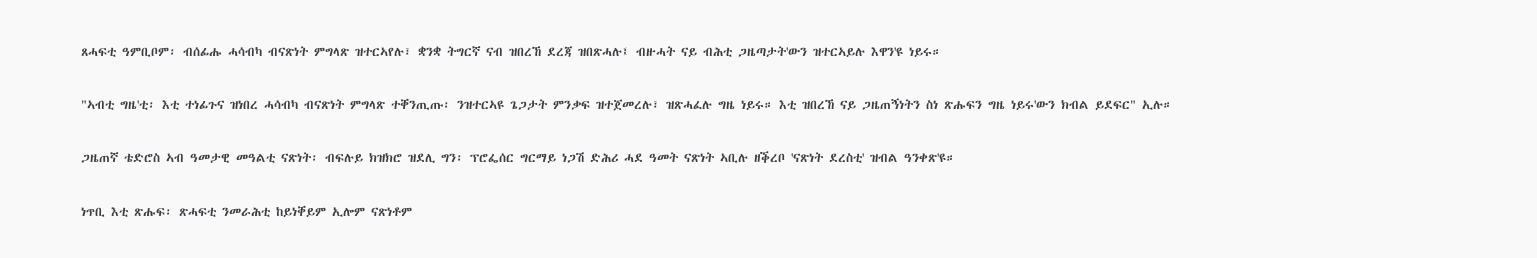ጸሓፍቲ ዓምቢቦም፡ ብሰፊሑ ሓሳብካ ብናጽነት ምግላጽ ዝተርኣየሉ፣ ቋንቋ ትግርኛ ናብ ዝበረኸ ደረጃ ዝበጽሓሉ፤ ብዙሓት ናይ ብሕቲ ጋዜጣታት'ውን ዝተርኣይሉ እዋን'ዩ ነይሩ።

"ኣብቲ ግዜ'ቲ፡ እቲ ተነፊጉና ዝነበረ ሓሳብካ ብናጽነት ምግላጽ ተቐንጢጡ፡ ንዝተርኣዩ ጌጋታት ምንቃፍ ዝተጀመረሉ፣ ዝጽሓፈሉ ግዜ ነይሩ። እቲ ዝበረኸ ናይ ጋዜጠኝነትን ስነ ጽሑፍን ግዜ ነይሩ'ውን ክብል ይደፍር" ኢሉ።

ጋዜጠኛ ቴድሮስ ኣብ ዓመታዊ መዓልቲ ናጽነት፡ ብፍሉይ ክዝክሮ ዝደሊ ግን፡ ፕሮፌሰር ግርማይ ነጋሽ ድሕሪ ሓደ ዓመት ናጽነት ኣቢሉ ዘቕረቦ 'ናጽነት ደረስቲ' ዝብል ዓንቀጽ'ዩ።

ነጥቢ እቲ ጽሑፍ፡ ጽሓፍቲ ንመራሕቲ ከይነቐይም ኢሎም ናጽነቶም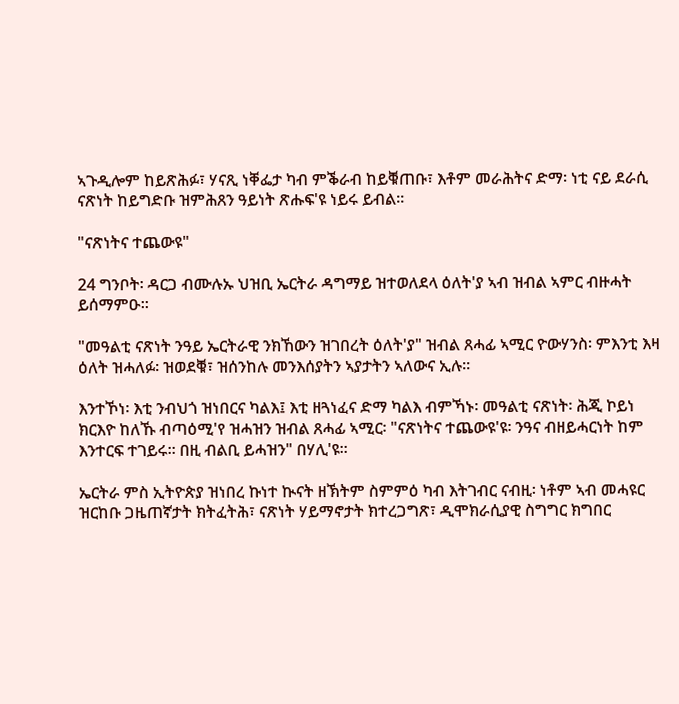ኣጉዲሎም ከይጽሕፉ፣ ሃናጺ ነቐፌታ ካብ ምቕራብ ከይቑጠቡ፣ እቶም መራሕትና ድማ፡ ነቲ ናይ ደራሲ ናጽነት ከይግድቡ ዝምሕጸን ዓይነት ጽሑፍ'ዩ ነይሩ ይብል።

"ናጽነትና ተጨውዩ"

24 ግንቦት፡ ዳርጋ ብሙሉኡ ህዝቢ ኤርትራ ዳግማይ ዝተወለደላ ዕለት'ያ ኣብ ዝብል ኣምር ብዙሓት ይሰማምዑ።

"መዓልቲ ናጽነት ንዓይ ኤርትራዊ ንክኸውን ዝገበረት ዕለት'ያ" ዝብል ጸሓፊ ኣሚር ዮውሃንስ፡ ምእንቲ እዛ ዕለት ዝሓለፉ፡ ዝወደቑ፣ ዝሰንከሉ መንእሰያትን ኣያታትን ኣለውና ኢሉ።

እንተኾነ፡ እቲ ንብህጎ ዝነበርና ካልእ፤ እቲ ዘጓነፈና ድማ ካልእ ብምኻኑ፡ መዓልቲ ናጽነት፡ ሕጂ ኮይነ ክርእዮ ከለኹ ብጣዕሚ'የ ዝሓዝን ዝብል ጸሓፊ ኣሚር፡ "ናጽነትና ተጨውዩ'ዩ፡ ንዓና ብዘይሓርነት ከም እንተርፍ ተገይሩ። በዚ ብልቢ ይሓዝን" በሃሊ'ዩ።

ኤርትራ ምስ ኢትዮጵያ ዝነበረ ኩነተ ኲናት ዘኽትም ስምምዕ ካብ እትገብር ናብዚ፡ ነቶም ኣብ መሓዩር ዝርከቡ ጋዜጠኛታት ክትፈትሕ፣ ናጽነት ሃይማኖታት ክተረጋግጽ፣ ዲሞክራሲያዊ ስግግር ክግበር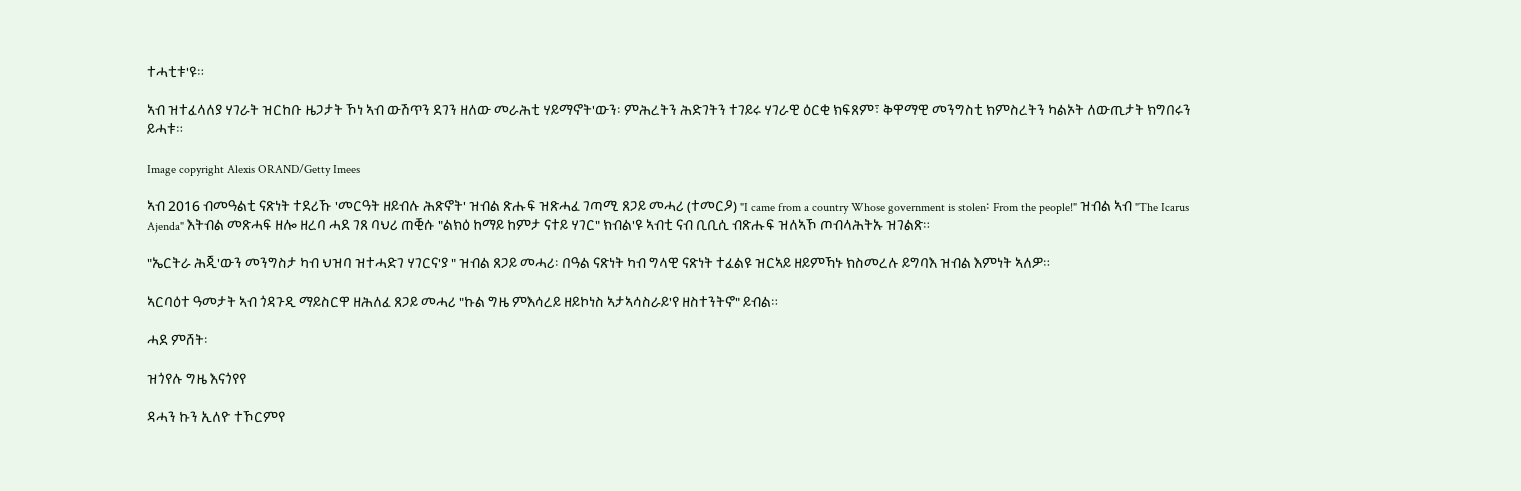ተሓቲቱ'ዩ።

ኣብ ዝተፈላለያ ሃገራት ዝርከቡ ዜጋታት ኾነ ኣብ ውሽጥን ደገን ዘለው መራሕቲ ሃይማኖት'ውን፡ ምሕረትን ሕድገትን ተገይሩ ሃገራዊ ዕርቂ ክፍጸም፣ ቅዋማዊ መንግስቲ ክምስረትን ካልኦት ለውጢታት ክግበሩን ይሓቱ።

Image copyright Alexis ORAND/Getty Imees

ኣብ 2016 ብመዓልቲ ናጽነት ተደሪኹ 'መርዓት ዘይብሉ ሕጽኖት' ዝብል ጽሑፍ ዝጽሓፈ ገጣሚ ጸጋይ መሓሪ (ተመርዖ) "I came from a country Whose government is stolen፡ From the people!" ዝብል ኣብ "The Icarus Ajenda" እትብል መጽሓፍ ዘሎ ዘረባ ሓደ ገጸ ባህሪ ጠቒሱ "ልክዕ ከማይ ከምታ ናተይ ሃገር" ክብል'ዩ ኣብቲ ናብ ቢቢሲ ብጽሑፍ ዝለኣኾ ጦብላሕትኡ ዝገልጽ።

"ኤርትራ ሕጂ'ውን መንግስታ ካብ ህዝባ ዝተሓድገ ሃገርና'ያ " ዝብል ጸጋይ መሓሪ፡ በዓል ናጽነት ካብ ግላዊ ናጽነት ተፈልዩ ዝርኣይ ዘይምኻኑ ክስመረሉ ይግባእ ዝብል እምነት ኣለዎ።

ኣርባዕተ ዓመታት ኣብ ጎዳጉዲ ማይስርዋ ዘሕለፈ ጸጋይ መሓሪ "ኩል ግዜ ምእሳረይ ዘይኮነስ ኣታኣሳስራይ'የ ዘስተንትኖ" ይብል።

ሓደ ምሸት፡

ዝጎየሉ ግዜ እናጎየየ

ዳሓን ኩን ኢለዮ ተኾርምየ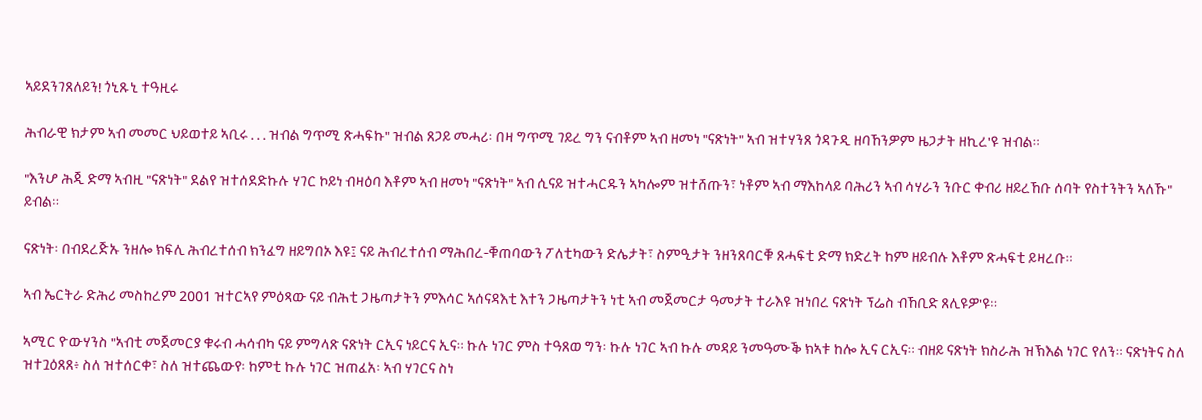ኣይደንገጸለይን! ጎኒጹኒ ተዓዚሩ

ሕብራዊ ክታም ኣብ መመር ህይወተይ ኣቢሩ . . . ዝብል ግጥሚ ጽሓፍኩ" ዝብል ጸጋይ መሓሪ፡ በዛ ግጥሚ ገይረ ግን ናብቶም ኣብ ዘመነ "ናጽነት" ኣብ ዝተሃንጸ ጎዳጉዲ ዘባኸንዎም ዜጋታት ዘኪረ'ዩ ዝብል።

"እንሆ ሕጂ ድማ ኣብዚ "ናጽነት" ደልየ ዝተሰደድኩሉ ሃገር ኮይነ ብዛዕባ እቶም ኣብ ዘመነ "ናጽነት" ኣብ ሲናይ ዝተሓርዱን ኣካሎም ዝተሸጡን፣ ነቶም ኣብ ማእከላይ ባሕሪን ኣብ ሳሃራን ንቡር ቀብሪ ዘይረኸቡ ሰባት የስተንትን ኣለኹ" ይብል።

ናጽነት፡ በብደረጅኡ ንዘሎ ክፍሊ ሕብረተሰብ ክንፈግ ዘይግበኦ እዩ፤ ናይ ሕብረተሰብ ማሕበረ-ቑጠባውን ፖለቲካውን ድሌታት፣ ስምዒታት ንዘንጸባርቑ ጸሓፍቲ ድማ ክድረት ከም ዘይብሉ እቶም ጽሓፍቲ ይዛረቡ።

ኣብ ኤርትራ ድሕሪ መስከረም 2001 ዝተርኣየ ምዕጻው ናይ ብሕቲ ጋዜጣታትን ምእሳር ኣሰናዳእቲ እተን ጋዜጣታትን ነቲ ኣብ መጀመርታ ዓመታት ተራእዩ ዝነበረ ናጽነት ፕሬስ ብኸቢድ ጸሊዩዎ'ዩ።

ኣሚር ዮውሃንስ "ኣብቲ መጀመርያ ቁሩብ ሓሳብካ ናይ ምግላጽ ናጽነት ርኢና ነይርና ኢና። ኩሉ ነገር ምስ ተዓጸወ ግን፡ ኩሉ ነገር ኣብ ኩሉ መዳይ ንመዓሙቕ ክኣቱ ከሎ ኢና ርኢና። ብዘይ ናጽነት ክስራሕ ዝኽእል ነገር የለን። ናጽነትና ስለ ዝተጓዕጸጸ፥ ስለ ዝተሰርቀ፣ ስለ ዝተጨውየ፡ ከምቲ ኩሉ ነገር ዝጠፈአ፡ ኣብ ሃገርና ስነ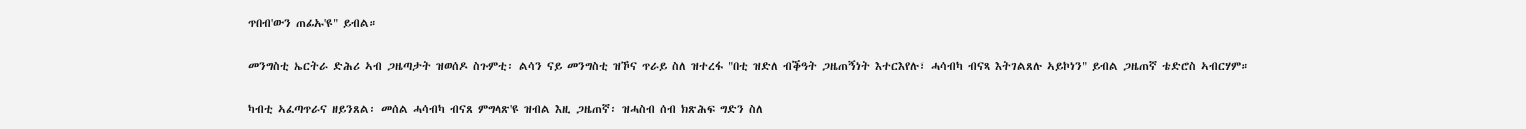ጥበብ'ውን ጠፊኡ'ዩ" ይብል።

መንግስቲ ኤርትራ ድሕሪ ኣብ ጋዜጣታት ዝወሰዶ ስጉምቲ፡ ልሳን ናይ መንግስቲ ዝኾና ጥራይ ስለ ዝተረፋ "በቲ ዝድለ ብቕዓት ጋዜጠኝነት እተርእየሉ፣ ሓሳብካ ብናጻ እትገልጸሉ ኣይኮነን" ይብል ጋዜጠኛ ቴድሮስ ኣብርሃም።

ካብቲ ኣፈጣጥራና ዘይንጸል፡ መሰል ሓሳብካ ብናጸ ምግላጽ'ዩ ዝብል እዚ ጋዜጠኛ፡ ዝሓስብ ሰብ ክጽሕፍ ግድን ስለ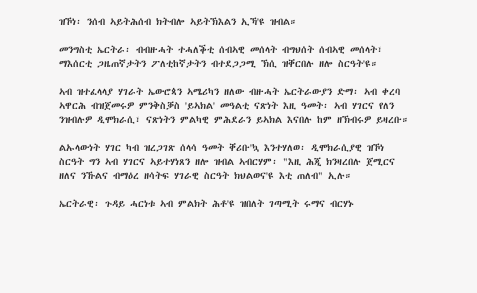ዝኾነ፡ ንሰብ ኣይትሕሰብ ክትብሎ ኣይትኽእልን ኢኻ'ዩ ዝብል።

መንግስቲ ኤርትራ፡ ብብዙሓት ተሓለቕቲ ሰብኣዊ መሰላት ብግህሰት ሰብኣዊ መሰላት፣ ማእሰርቲ ጋዜጠኛታትን ፖለቲከኛታትን ብተደጋጋሚ ኽሲ ዝቐርበሉ ዘሎ ስርዓት'ዩ።

ኣብ ዝተፈላላያ ሃገራት ኤውሮጳን ኣሜሪካን ዘለው ብዙሓት ኤርትራውያን ድማ፡ ኣብ ቀረባ ኣዋርሕ ብዝጀመሩዎ ምንቅስቓስ 'ይኣክል' መዓልቲ ናጽነት እዚ ዓመት፡ ኣብ ሃገርና የለን ንዝብሉዎ ዲሞክራሲ፣ ናጽነትን ምልካዊ ምሕደራን ይኣክል እናበሉ ከም ዘኽብሩዎ ይዛረቡ።

ልኡላውነት ሃገር ካብ ዝረጋገጽ ሰላሳ ዓመት ቐሪቡ'ኳ እንተሃለወ፡ ዲሞክራሲያዊ ዝኾነ ስርዓት ግን ኣብ ሃገርና ኣይተሃነጸን ዘሎ ዝብል ኣብርሃም፡ "እዚ ሕጂ ክንዛረበሉ ጀሚርና ዘለና ንኹልና ብማዕረ ዘሳትፍ ሃገራዊ ስርዓት ክህልወና'ዩ እቲ ጠለብ" ኢሉ።

ኤርትራዊ፡ ጉዳይ ሓርነቱ ኣብ ምልክት ሕቶ'ዩ ዝበለት ገጣሚት ሩማና ብርሃኑ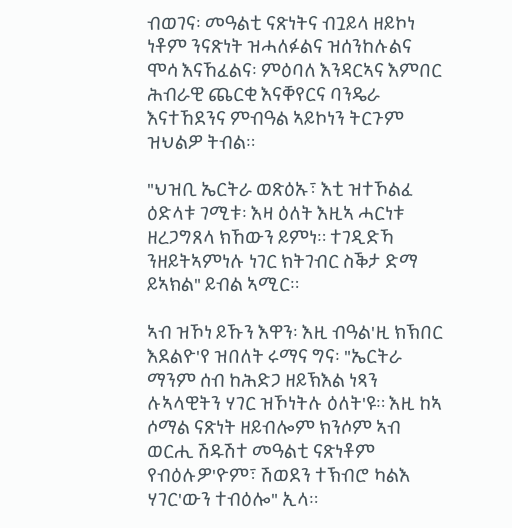ብወገና፡ መዓልቲ ናጽነትና ብጓይላ ዘይኮነ ነቶም ንናጽነት ዝሓለፉልና ዝሰንከሉልና ሞሳ እናኸፈልና፡ ምዕባለ እንዳርኣና እምበር ሕብራዊ ጨርቂ እናቐየርና ባንዴራ እናተኸደንና ምብዓል ኣይኮነን ትርጉም ዝህልዎ ትብል።

"ህዝቢ ኤርትራ ወጽዕኡ፣ እቲ ዝተኾልፈ ዕድላቱ ገሚቱ፡ እዛ ዕለት እዚኣ ሓርነቱ ዘረጋግጸላ ክኸውን ይምነ። ተገዲድኻ ንዘይትኣምነሉ ነገር ክትገብር ስቕታ ድማ ይኣክል" ይብል ኣሚር።

ኣብ ዝኾነ ይኹን እዋን፡ እዚ ብዓል'ዚ ክኽበር እደልዮ'የ ዝበለት ሩማና ግና፡ "ኤርትራ ማንም ሰብ ከሕድጋ ዘይኽእል ነጻን ሉኣላዊትን ሃገር ዝኾነትሉ ዕለት'ዩ። እዚ ከኣ ሶማል ናጽነት ዘይብሎም ክንሶም ኣብ ወርሒ ሽዱሽተ መዓልቲ ናጽነቶም የብዕሉዎ'ዮም፣ ሽወደን ተኽብሮ ካልእ ሃገር'ውን ተብዕሎ" ኢላ።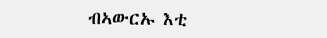ብኣውርኡ እቲ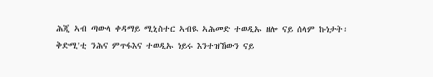ሕጂ ኣብ ጣውላ ቀዳማይ ሚኒስተር ኣብዪ ኣሕመድ ተወዲኡ ዘሎ ናይ ሰላም ኩነታት፡ ቅድሚ'ቲ ንሕና ምጥፋእና ተወዲኡ ነይሩ እንተዝኸውን ናይ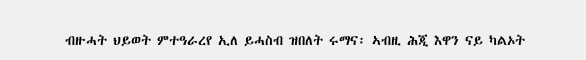ብዙሓት ህይወት ምተዓራረየ ኢለ ይሓስብ ዝበለት ሩማና፡ ኣብዚ ሕጂ እዋን ናይ ካልኦት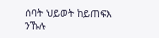ሰባት ህይወት ከይጠፍእ ንኹሉ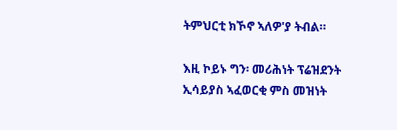ትምህርቲ ክኾኖ ኣለዎ'ያ ትብል።

እዚ ኮይኑ ግን፡ መሪሕነት ፕሬዝደንት ኢሳይያስ ኣፈወርቂ ምስ መዝነት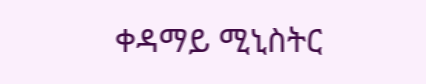ቀዳማይ ሚኒስትር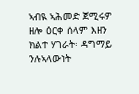ኣብዪ ኣሕመድ ጀሚሩዎ ዘሎ ዕርቀ ሰላም እዘን ክልተ ሃገራት፡ ዳግማይ ንሉኣላውነት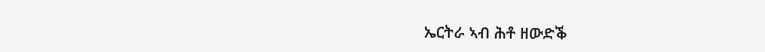ኤርትራ ኣብ ሕቶ ዘውድቕ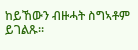ከይኸውን ብዙሓት ስግኣቶም ይገልጹ።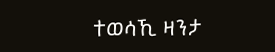ተወሳኺ ዛንታ